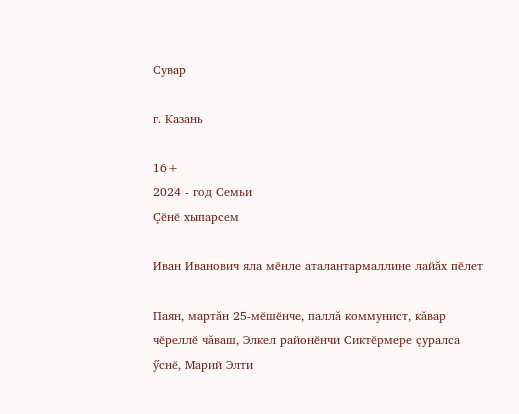Сувар

г. Казань

16+
2024 - год Семьи
Çӗнӗ хыпарсем

Иван Иванович яла мӗнле аталантармаллине лайăх пӗлет

Паян, мартăн 25-мӗшӗнче, паллă коммунист, кăвар чӗреллӗ чăваш, Элкел районӗнчи Сиктӗрмере çуралса ӳснӗ, Марий Элти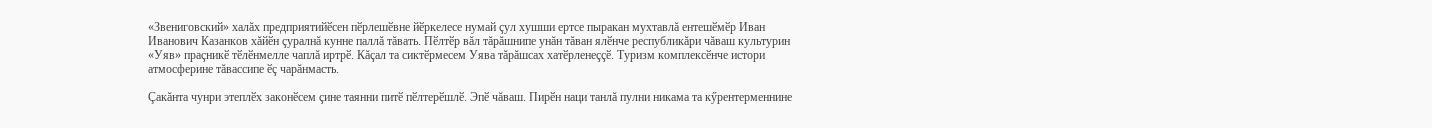«Звениговский» халăх предприятийӗсен пӗрлешӗвне йӗркелесе нумай çул хушши ертсе пыракан мухтавлă ентешӗмӗр Иван Иванович Казанков хăйӗн çуралнă кунне паллă тăвать. Пӗлтӗр вăл тăрăшнипе унăн тăван ялӗнче республикăри чăваш культурин «Уяв» праçникӗ тӗлӗнмелле чаплă иртрӗ. Кăçал та сиктӗрмесем Уява тăрăшсах хатӗрленеççӗ. Туризм комплексӗнче истори атмосферине тăвассипе ӗç чарăнмасть.

Çакăнта чунри этеплӗх законӗсем çине таянни питӗ пӗлтерӗшлӗ. Эпӗ чăваш. Пирӗн наци танлă пулни никама та кӳрентерменнине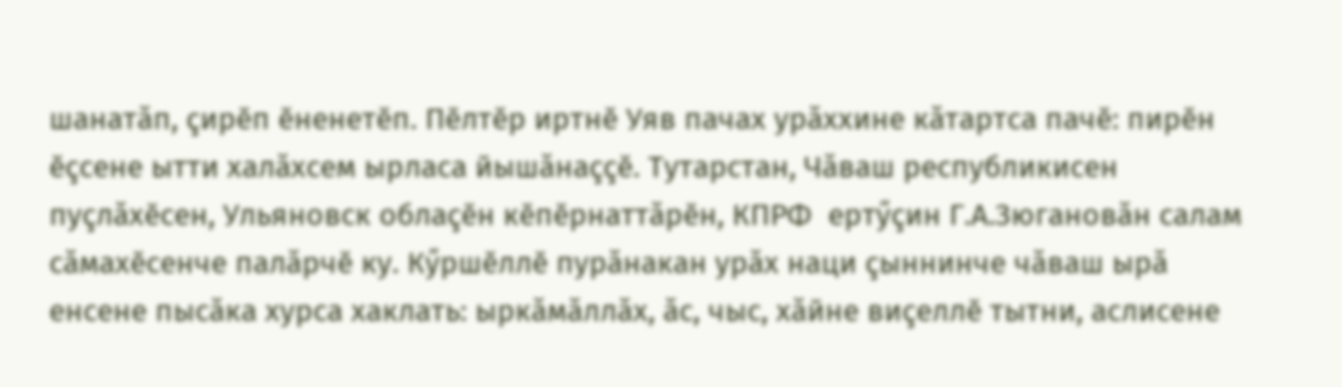шанатăп, çирӗп ӗненетӗп. Пӗлтӗр иртнӗ Уяв пачах урăххине кăтартса пачӗ: пирӗн ӗçсене ытти халăхсем ырласа йышăнаççӗ. Тутарстан, Чăваш республикисен пуçлăхӗсен, Ульяновск облаçӗн кӗпӗрнаттăрӗн, КПРФ  ертӳçин Г.А.Зюгановăн салам сăмахӗсенче палăрчӗ ку. Кӳршӗллӗ пурăнакан урăх наци çыннинче чăваш ырă енсене пысăка хурса хаклать: ыркăмăллăх, ăс, чыс, хăйне виçеллӗ тытни, аслисене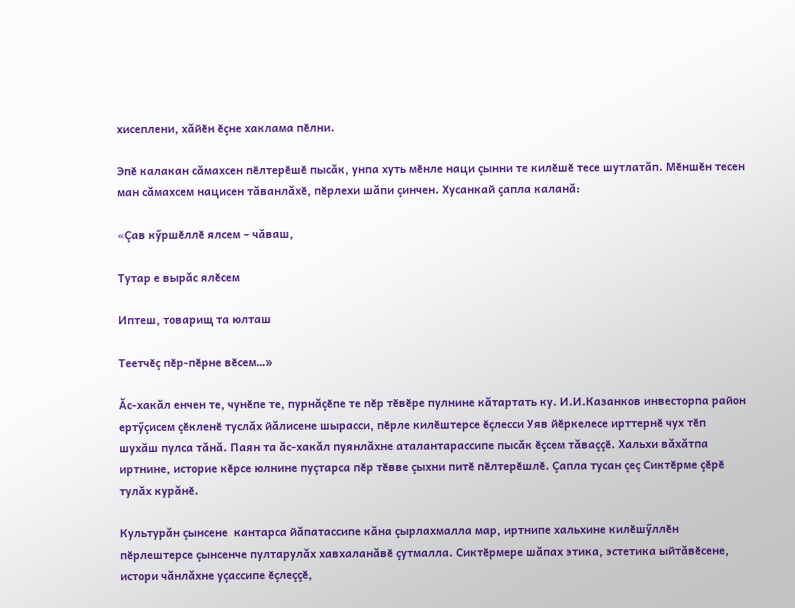хисеплени, хăйӗн ӗçне хаклама пӗлни.

Эпӗ калакан сăмахсен пӗлтерӗшӗ пысăк, унпа хуть мӗнле наци çынни те килӗшӗ тесе шутлатăп. Мӗншӗн тесен ман сăмахсем нацисен тăванлăхӗ, пӗрлехи шăпи çинчен. Хусанкай çапла каланă:

«Çав кӳршӗллӗ ялсем – чăваш,

Тутар е вырăс ялӗсем

Иптеш, товарищ та юлташ

Теетчӗç пӗр-пӗрне вӗсем…»

Ăс-хакăл енчен те, чунӗпе те, пурнăçӗпе те пӗр тӗвӗре пулнине кăтартать ку. И.И.Казанков инвесторпа район ертӳçисем çӗкленӗ туслăх йăлисене шырасси, пӗрле килӗштерсе ӗçлесси Уяв йӗркелесе ирттернӗ чух тӗп шухăш пулса тăнă. Паян та ăс-хакăл пуянлăхне аталантарассипе пысăк ӗçсем тăваççӗ. Хальхи вăхăтпа иртнине, историе кӗрсе юлнине пуçтарса пӗр тӗвве çыхни питӗ пӗлтерӗшлӗ. Çапла тусан çеç Сиктӗрме çӗрӗ тулăх курăнӗ.

Культурăн çынсене  кантарса йăпатассипе кăна çырлахмалла мар, иртнипе хальхине килӗшӳллӗн пӗрлештерсе çынсенче пултарулăх хавхаланăвӗ çутмалла. Сиктӗрмере шăпах этика, эстетика ыйтăвӗсене, истори чăнлăхне уçассипе ӗçлеççӗ,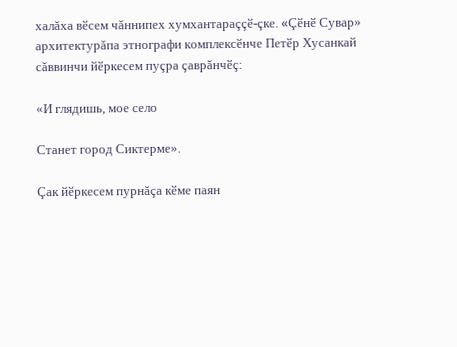халăха вӗсем чăннипех хумхантараççӗ-çке. «Çӗнӗ Сувар» архитектурăпа этнографи комплексӗнче Петӗр Хусанкай сăввинчи йӗркесем пуçра çаврăнчӗç:

«И глядишь, мое село

Станет город Сиктерме».

Çак йӗркесем пурнăçа кӗме паян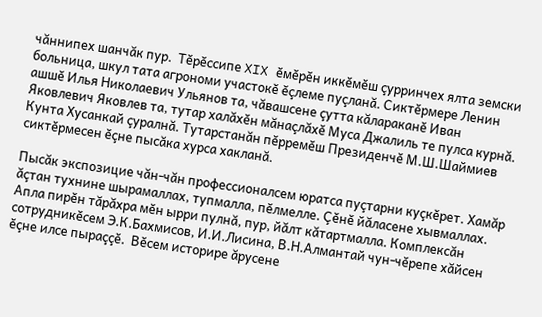чăннипех шанчăк пур.  Тӗрӗссипе XIX ӗмӗрӗн иккӗмӗш çурринчех ялта земски больница, шкул тата агрономи участокӗ ӗçлеме пуçланă. Сиктӗрмере Ленин ашшӗ Илья Николаевич Ульянов та, чăвашсене çутта кăлараканӗ Иван Яковлевич Яковлев та, тутар халăхӗн мăнаçлăхӗ Муса Джалиль те пулса курнă. Кунта Хусанкай çуралнă. Тутарстанăн пӗрремӗш Президенчӗ М.Ш.Шаймиев  сиктӗрмесен ӗçне пысăка хурса хакланă.

Пысăк экспозицие чăн-чăн профессионалсем юратса пуçтарни куçкӗрет. Хамăр ăçтан тухнине шырамаллах, тупмалла, пӗлмелле. Çӗнӗ йăласене хывмаллах. Апла пирӗн тăрăхра мӗн ырри пулнă, пур, йăлт кăтартмалла. Комплексăн сотрудникӗсем Э.К.Бахмисов, И.И.Лисина, В.Н.Алмантай чун-чӗрепе хăйсен ӗçне илсе пыраççӗ.  Вӗсем историре ăрусене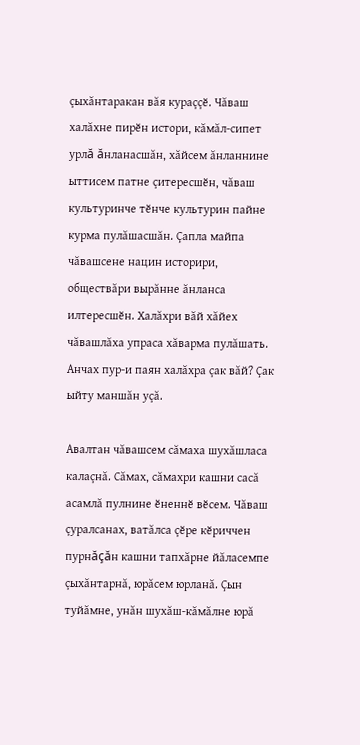çыхăнтаракан вăя кураççӗ. Чăваш халăхне пирӗн истори, кăмăл-сипет урлă ăнланасшăн, хăйсем ăнланнине ыттисем патне çитересшӗн, чăваш культуринче тӗнче культурин пайне курма пулăшасшăн. Çапла майпа чăвашсене нацин историри, обществăри вырăнне ăнланса илтересшӗн. Халăхри вăй хăйех чăвашлăха упраса хăварма пулăшать. Анчах пур-и паян халăхра çак вăй? Çак ыйту маншăн уçă.

Авалтан чăвашсем сăмаха шухăшласа калаçнă. Сăмах, сăмахри кашни сасă асамлă пулнине ӗненнӗ вӗсем. Чăваш çуралсанах, ватăлса çӗре кӗриччен пурнăçăн кашни тапхăрне йăласемпе çыхăнтарнă, юрăсем юрланă. Çын туйăмне, унăн шухăш-кăмăлне юрă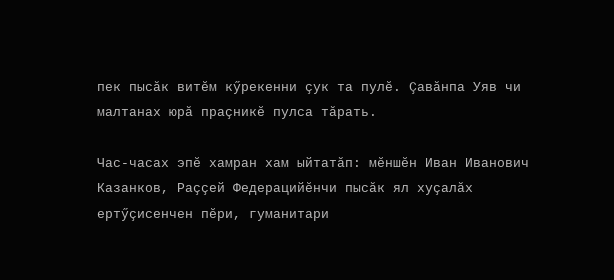пек пысăк витӗм кӳрекенни çук та пулӗ. Çавăнпа Уяв чи малтанах юрă праçникӗ пулса тăрать.

Час-часах эпӗ хамран хам ыйтатăп: мӗншӗн Иван Иванович Казанков, Раççей Федерацийӗнчи пысăк ял хуçалăх ертӳçисенчен пӗри, гуманитари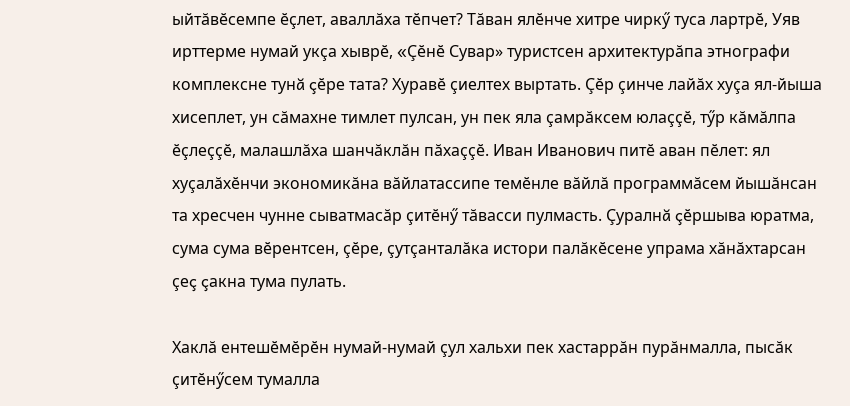ыйтăвӗсемпе ӗçлет, аваллăха тӗпчет? Тăван ялӗнче хитре чиркӳ туса лартрӗ, Уяв ирттерме нумай укçа хыврӗ, «Çӗнӗ Сувар» туристсен архитектурăпа этнографи комплексне тунă çӗре тата? Хуравӗ çиелтех выртать. Çӗр çинче лайăх хуçа ял-йыша хисеплет, ун сăмахне тимлет пулсан, ун пек яла çамрăксем юлаççӗ, тӳр кăмăлпа ӗçлеççӗ, малашлăха шанчăклăн пăхаççӗ. Иван Иванович питӗ аван пӗлет: ял хуçалăхӗнчи экономикăна вăйлатассипе темӗнле вăйлă программăсем йышăнсан та хресчен чунне сыватмасăр çитӗнӳ тăвасси пулмасть. Çуралнă çӗршыва юратма, сума сума вӗрентсен, çӗре, çутçанталăка истори палăкӗсене упрама хăнăхтарсан çеç çакна тума пулать.

Хаклă ентешӗмӗрӗн нумай-нумай çул хальхи пек хастаррăн пурăнмалла, пысăк çитӗнӳсем тумалла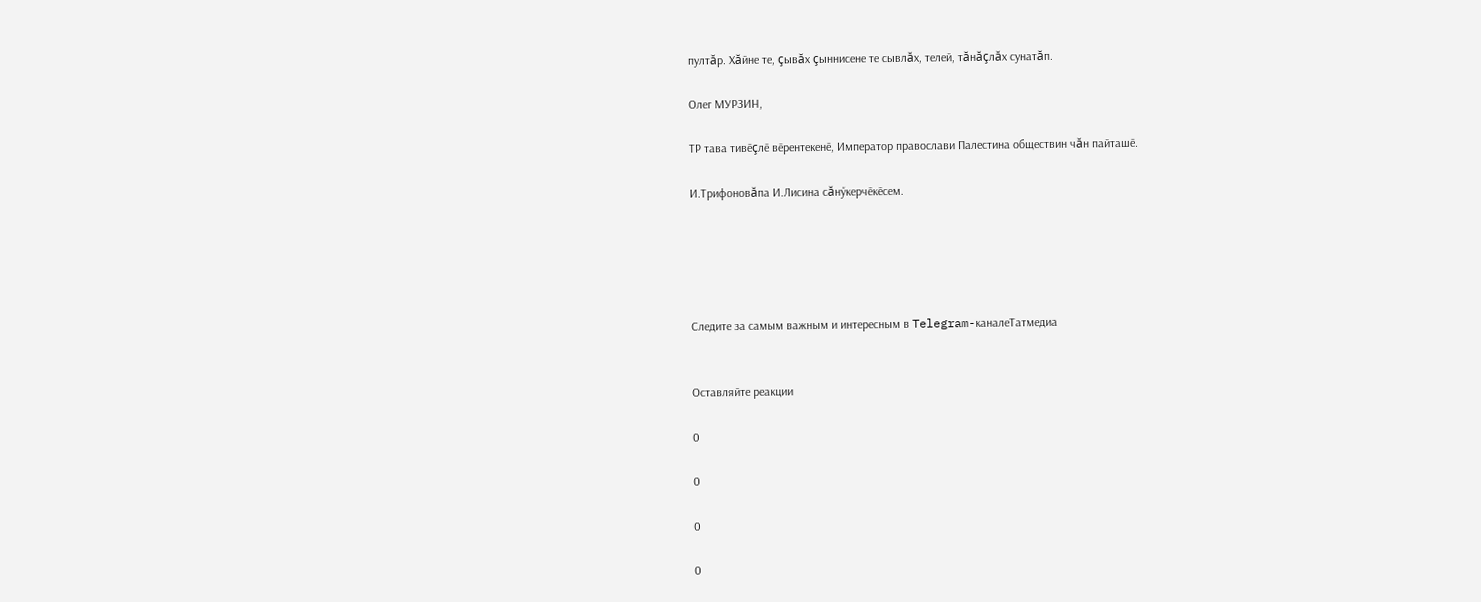пултăр. Хăйне те, çывăх çыннисене те сывлăх, телей, тăнăçлăх сунатăп.

Олег МУРЗИН,

ТР тава тивӗçлӗ вӗрентекенӗ, Император православи Палестина обществин чăн пайташӗ.

И.Трифоновăпа И.Лисина сăнӳкерчӗкӗсем.





Следите за самым важным и интересным в Telegram-каналеТатмедиа


Оставляйте реакции

0

0

0

0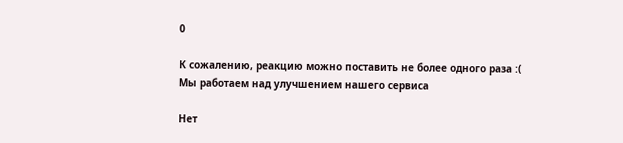0

К сожалению, реакцию можно поставить не более одного раза :(
Мы работаем над улучшением нашего сервиса

Нет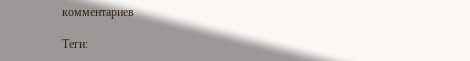комментариев

Теги: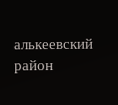алькеевский район